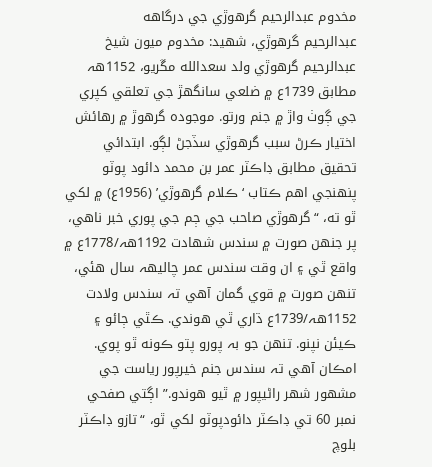مخدوم عبدالرحيم گرهوڙي جي درگاهه
عبدالرحيم گرهوڙي، شھيد: مخدوم ميون شيخ عبدالرحيم گرهوڙي ولد سعدالله مڱريو، 1152ھہ مطابق 1739ع ۾ ضلعي سانگهڙ جي تعلقي کپري جي ڳوٺ واڙ ۾ جنم ورتو. موجودہ گرهوڙ ۾ رهائش اختيار ڪرڻ سبب گرهوڙي سڏجڻ لڳو. ابتدائي تحقيق مطابق ڊاڪٽر عمر بن محمد دائود پوٽو پنھنجي اهم ڪتاب ‘ڪلام گرهوڙي’ (1956ع) ۾ لکي ٿو ته، “گرهوڙي صاحب جي ڄم جي پوري خبر ناهي، پر جنهن صورت ۾ سندس شهادت 1192ھہ/1778ع ۾ واقع ٿي ۽ ان وقت سندس عمر چاليھہ سال هئي، تنهن صورت ۾ قوي گمان آهي تہ سندس ولادت 1152ھہ/1739ع ڌاري ٿي هوندي. ڪٿي ڄائو ۽ ڪيئن نپنو. تنهن جو بہ پورو پتو ڪونه ٿو پوي. امڪان آهي تہ سندس جنم خيرپور رياست جي مشھور شھر راڻيپور ۾ ٿيو هوندو.” اڳتي صفحي نمبر 60 تي ڊاڪٽر دائودپوٽو لکي ٿو، “تازو ڊاڪٽر بلوچ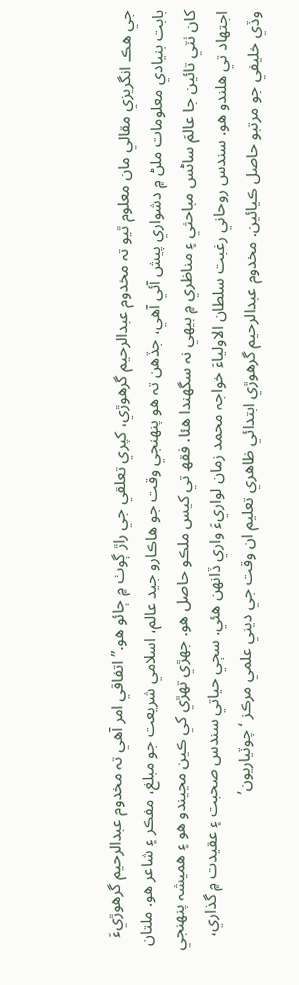جي هڪ انگريزي مقالي مان معلوم ٿيو تہ مخدوم عبدالرحيم گرهوڙي، کپري تعلقي جي راڙ ڳوٺ ۾ ڄائو هو.” اتفاقي امر آهي تہ مخدوم عبدالرحيم گرهوڙيءَ بابت بنيادي معلومات ملڻ ۾ دشواري پيش آئي آهي، جڏهن تہ هو پنھنجي وقت جو هاڪارو جيد عالم، اسلامي شريعت جو مبلغ، مفڪر ۽ شاعر هو. ملتان کان ٺٽي تائين جا عالمَ ساڻس مباحثي ۽ مناظري ۾ بيهي نہ سگهندا هئا. فقھ تي کيس ملڪو حاصل هو. جهڙي تهڙي کي ڪين مڃيندو هو ۽ هميشہ پنھنجي اجتهاد تي هلندو هو. سندس روحاني رغبت سلطان الاولياءَ خواجہ محمد زمان لواريءَ واري ڏانهن هئي. سڄي حياتي سندس صحبت ۽ عقيدت ۾ گذاري، وڏي خليفي جو مرتبو حاصل ڪيائين. مخدوم عبدالرحيم گرهوڙي ابتدائي ظاهري تعليم ان وقت جي ديني علمي مرڪز ‘چوٽياريون’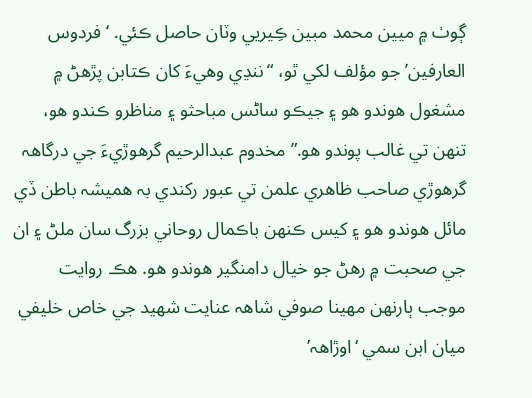ڳوٺ ۾ ميين محمد مبين ڪِيريي وٽان حاصل ڪئي. ‘فردوس العارفين’ جو مؤلف لکي ٿو، “ننڍي وهيءَ کان ڪتابن پڙهڻ ۾ مشغول هوندو هو ۽ جيڪو ساڻس مباحثو ۽ مناظرو ڪندو هو، تنهن تي غالب پوندو هو.” مخدوم عبدالرحيم گرهوڙيءَ جي درگاھہ گرهوڙي صاحب ظاهري علمن تي عبور رکندي بہ هميشہ باطن ڏي مائل هوندو هو ۽ کيس ڪنهن باڪمال روحاني بزرگ سان ملڻ ۽ ان جي صحبت ۾ رهڻ جو خيال دامنگير هوندو هو. هڪ روايت موجب ٻارنهن مهينا صوفي شاھہ عنايت شھيد جي خاص خليفي ميان ابن سمي ‘اوڙاھہ’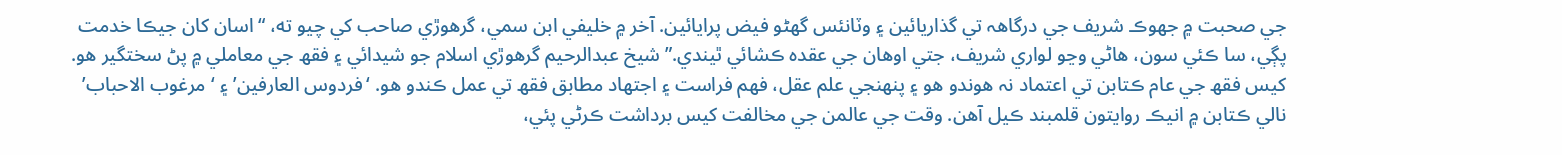جي صحبت ۾ جهوڪ شريف جي درگاھہ تي گذاريائين ۽ وٽانئس گهڻو فيض پرايائين. آخر ۾ خليفي ابن سمي، گرهوڙي صاحب کي چيو ته، “اسان کان جيڪا خدمت پڳي، سا ڪئي سون، هاڻي وڃو لواري شريف، جتي اوهان جي عقده ڪشائي ٿيندي.” شيخ عبدالرحيم گرهوڙي اسلام جو شيدائي ۽ فقھ جي معاملي ۾ پڻ سختگير هو. کيس فقھ جي عام ڪتابن تي اعتماد نہ هوندو هو ۽ پنھنجي علم عقل، فھم فراست ۽ اجتهاد مطابق فقھ تي عمل ڪندو هو. ‘فردوس العارفين’ ۽ ‘مرغوب الاحباب’ نالي ڪتابن ۾ انيڪ روايتون قلمبند ڪيل آهن. وقت جي عالمن جي مخالفت کيس برداشت ڪرڻي پئي،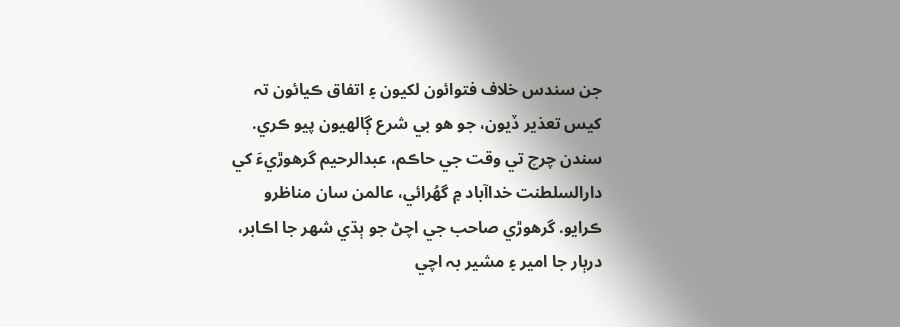جن سندس خلاف فتوائون لکيون ۽ اتفاق ڪيائون تہ کيس تعذير ڏيون، جو هو بي شرع ڳالهيون پيو ڪري. سندن چرچ تي وقت جي حاڪم، عبدالرحيم گرهوڙيءَ کي دارالسلطنت خداآباد ۾ گهُرائي، عالمن سان مناظرو ڪرايو. گرهوڙي صاحب جي اچڻ جو ٻڌي شھر جا اڪابر، درٻار جا امير ۽ مشير بہ اچي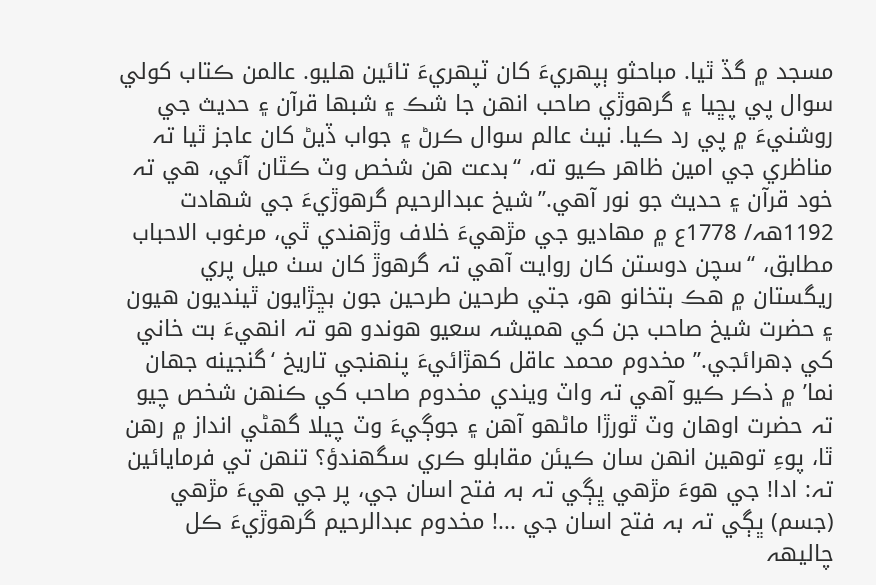مسجد ۾ گڏ ٿيا. مباحثو ٻپهريءَ کان ٽپهريءَ تائين هليو. عالمن ڪتاب کولي سوال پي پڇيا ۽ گرهوڙي صاحب انهن جا شڪ ۽ شبها قرآن ۽ حديث جي روشنيءَ ۾ پي رد ڪيا. نيٺ عالم سوال ڪرڻ ۽ جواب ڏيڻ کان عاجز ٿيا تہ مناظري جي امين ظاهر ڪيو ته، “بدعت هن شخص وٽ ڪٿان آئي، هي تہ خود قرآن ۽ حديث جو نور آهي.”شيخ عبدالرحيم گرهوڙيءَ جي شهادت 1192ھہ/ 1778ع ۾ مهاديو جي مڙهيءَ خلاف وڙهندي ٿي، مرغوب الاحباب مطابق، “سچن دوستن کان روايت آهي تہ گرهوڙ کان سٺ ميل پري ريگستان ۾ هڪ بتخانو هو، جتي طرحين طرحين جون بڇڙايون ٿينديون هيون ۽ حضرت شيخ صاحب جن کي هميشہ سعيو هوندو هو تہ انهيءَ بت خاني کي ڊهرائجي.” مخدوم محمد عاقل کهڙائيءَ پنھنجي تاريخ ‘گنجينه جھان نما’ ۾ ذڪر ڪيو آهي تہ واٽ ويندي مخدوم صاحب کي ڪنهن شخص چيو تہ حضرت اوهان وٽ ٿورڙا ماڻهو آهن ۽ جوڳيءَ وٽ چيلا گهڻي انداز ۾ رهن ٿا، پوءِ توهين انهن سان ڪيئن مقابلو ڪري سگهندؤ؟ تنهن تي فرمايائين تہ: ادا! جي هوءَ مڙهي ڀڳي تہ بہ فتح اسان جي، پر جي هيءَ مڙهي (جسم) ڀڳي تہ بہ فتح اسان جي ...! مخدوم عبدالرحيم گرهوڙيءَ ڪل چاليھہ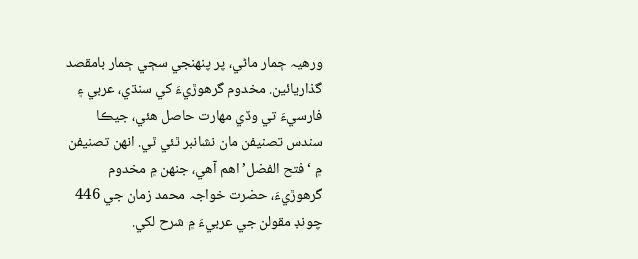ورهيہ ڄمار ماڻي، پر پنھنجي سڄي ڄمار بامقصد گذاريائين. مخدوم گرهوڙيءَ کي سنڌي، عربي ۽ فارسيءَ تي وڏي مهارت حاصل هئي، جيڪا سندس تصنيفن مان نشانبر ٿئي ٿي. انهن تصنيفن ۾ ‘فتح الفضل’ اهم آهي، جنهن ۾ مخدوم گرهوڙيءَ، حضرت خواجہ محمد زمان جي 446 چونڊ مقولن جي عربيءَ ۾ شرح لکي.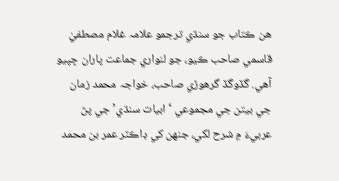هن ڪتاب جو سنڌي ترجمو علامہ غلام مصطفيٰ قاسمي صاحب ڪيو، جو لنواري جماعت پاران ڇپيو آهي. گڏوگڏ گرهوڙي صاحب، خواجہ محمد زمان جي بيتن جي مجموعي ‘ابيات سنڌي’ جي پڻ عربيءَ ۾ شرح لکي، جنهن کي ڊاڪٽر عمر بن محمد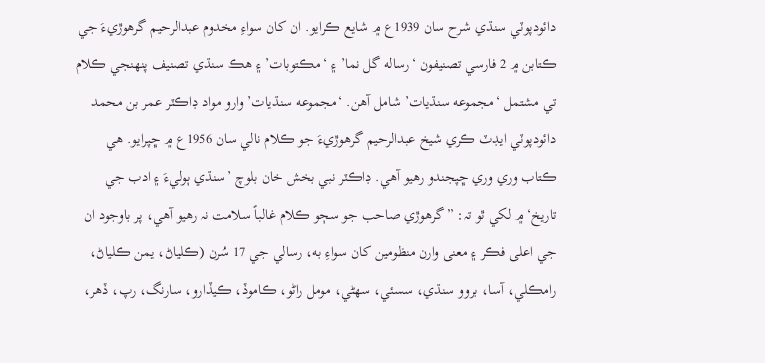دائودپوٽي سنڌي شرح سان 1939ع ۾ شايع ڪرايو. ان کان سواءِ مخدوم عبدالرحيم گرهوڙيءَ جي ڪتابن ۾ 2 فارسي تصنيفون ‘رساله گل نما’ ۽ ‘مڪتوبات’ ۽ هڪ سنڌي تصنيف پنھنجي ڪلام تي مشتمل ‘مجموعه سنڌيات’ شامل آهن. ‘مجموعه سنڌيات’ وارو مواد ڊاڪٽر عمر بن محمد دائودپوٽي ايڊٽ ڪري شيخ عبدالرحيم گرهوڙيءَ جو ڪلام نالي سان 1956ع ۾ ڇپرايو. هي ڪتاب وري وري ڇپجندو رهيو آهي. ڊاڪٽر نبي بخش خان بلوچ ’سنڌي ٻوليءَ ۽ ادب جي تاريخ‘ ۾ لکي ٿو تہ: ”گرهوڙي صاحب جو سڄو ڪلام غالباً سلامت نہ رهيو آهي، پر باوجود ان جي اعلى فڪر ۽ معنى وارن منظومين کان سواءِ به، رسالي جي 17 سُرن (ڪلياڻ، يمن ڪلياڻ، رامڪلي، آسا، بروو سنڌي، سسئي، سهڻي، مومل راڻو، ڪاموڏ، ڪيڏارو، سارنگ، رپ، ڏهر،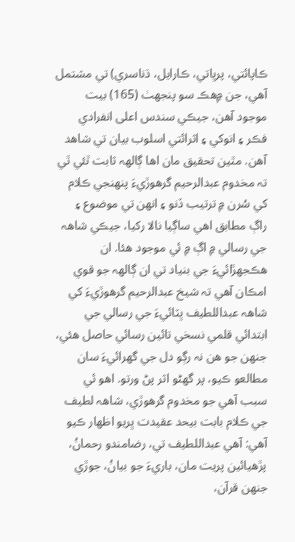ڪاپائتي، پرڀاتي، ڪارايل، ڌناسري) تي مشتمل آهي، جن ۾هڪ سو پنجهٺ (165) بيت موجود آهن، جيڪي سندس اعلى انفرادي فڪر ۽ انوکي ۽ اثرائتي اسلوب بيان تي شاهد آهن. مٿين تحقيق مان اها ڳالھہ ثابت ٿئي ٿي تہ مخدوم عبدالرحيم گرهوڙيءَ پنھنجي ڪلام کي سُرن ۾ ترتيب ڏنو ۽ انهن تي موضوع ۽ راڳ مطابق اهي ساڳيا نالا رکيا، جيڪي شاھہ جي رسالي ۾ اڳ ۾ ئي موجود هئا. ان هڪجهڙائيءَ جي بنياد تي ان ڳالھہ جو قوي امڪان آهي تہ شيخ عبدالرحيم گرهوڙيءَ کي شاھہ عبداللطيف ڀٽائيءَ جي رسالي جي ابتدائي قلمي نسخي تائين رسائي حاصل هئي، جنهن جو هن نہ رڳو دل جي گهرائيءَ سان مطالعو ڪيو، پر گهڻو اثر پڻ ورتو. اهو ئي سبب آهي جو مخدوم گرهوڙي، شاھہ لطيف جي ڪلام بابت بيحد عقيدت ڀريو اظهار ڪيو آهي: آهي عبداللطيف تي، رضامندو رحمانُ، پڙهيائين پريت مان، باريءَ جو بيانُ، جوڙي جنهن قرآن،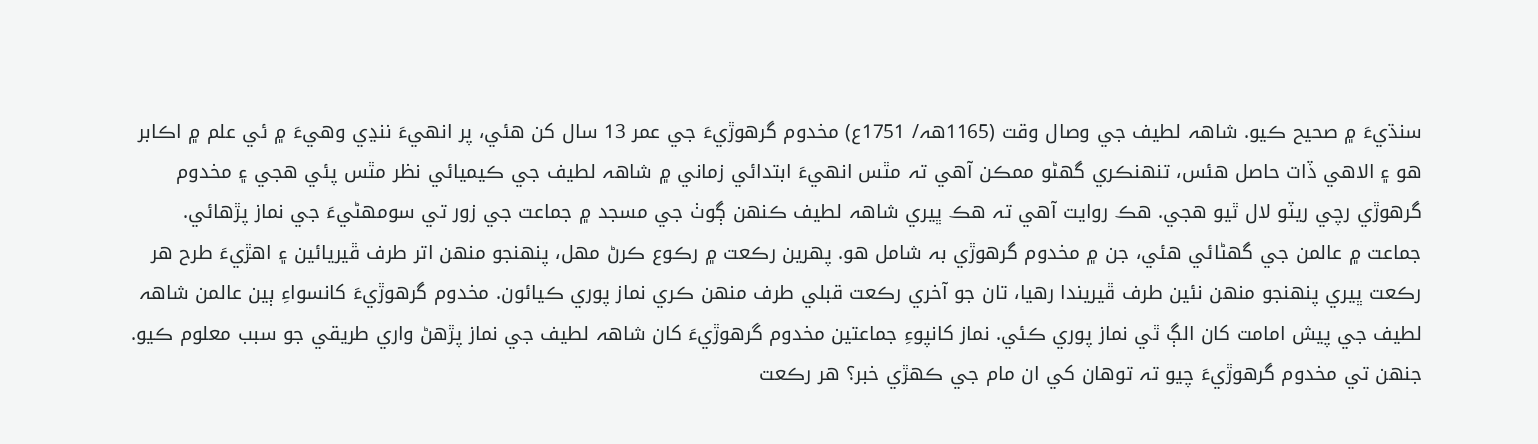سنڌيءَ ۾ صحيح ڪيو. شاھہ لطيف جي وصال وقت (1165ھہ/ 1751ع) مخدوم گرهوڙيءَ جي عمر 13 سال کن هئي، پر انهيءَ ننڍي وهيءَ ۾ ئي علم ۾ اڪابر هو ۽ الاهي ڏات حاصل هئس، تنهنڪري گهڻو ممڪن آهي تہ مٿس انهيءَ ابتدائي زماني ۾ شاھہ لطيف جي ڪيميائي نظر مٿس پئي هجي ۽ مخدوم گرهوڙي رچي ريٽو لال ٿيو هجي. هڪ روايت آهي تہ هڪ ڀيري شاھہ لطيف ڪنهن ڳوٺ جي مسجد ۾ جماعت جي زور تي سومهڻيءَ جي نماز پڙهائي. جماعت ۾ عالمن جي گهڻائي هئي، جن ۾ مخدوم گرهوڙي بہ شامل هو. پهرين رڪعت ۾ رڪوع ڪرڻ مهل، پنهنجو منهن اتر طرف ڦيريائين ۽ اهڙيءَ طرح هر رڪعت ڀيري پنهنجو منهن نئين طرف ڦيريندا رهيا، تان جو آخري رڪعت قبلي طرف منهن ڪري نماز پوري ڪيائون. مخدوم گرهوڙيءَ کانسواءِ ٻين عالمن شاھہ لطيف جي پيش امامت کان الڳ ٿي نماز پوري ڪئي. نماز کانپوءِ جماعتين مخدوم گرهوڙيءَ کان شاھہ لطيف جي نماز پڙهڻ واري طريقي جو سبب معلوم ڪيو. جنهن تي مخدوم گرهوڙيءَ چيو تہ توهان کي ان مام جي ڪهڙي خبر؟ هر رڪعت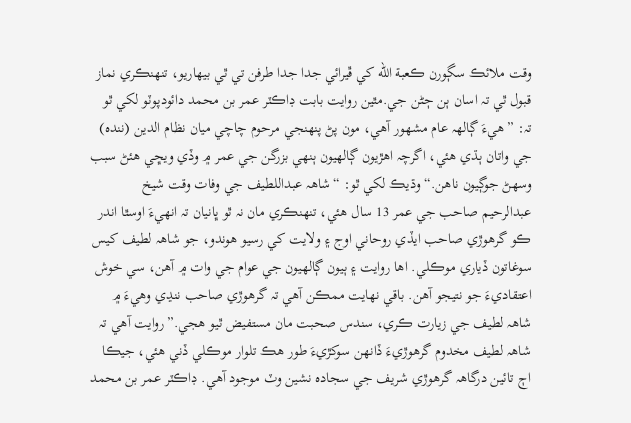وقت ملائڪ سڳورن ڪعبة الله کي ڦيرائي جدا جدا طرفن تي ٿي بيهاريو، تنهنڪري نماز قبول ٿي تہ اسان ٻن ڄڻن جي.مٿين روايت بابت ڊاڪٽر عمر بن محمد دائودپوٽو لکي ٿو تہ: ”هيءَ ڳالھہ عام مشھور آهي، مون پڻ پنھنجي مرحوم چاچي ميان نظام الدين (ننده) جي واتان ٻڌي هئي، اگرچہ اهڙيون ڳالهيون ٻنهي بزرگن جي عمر ۾ وڏي ويڇي هئڻ سبب وسهڻ جوڳيون ناهن.“ وڌيڪ لکي ٿو: “شاھہ عبداللطيف جي وفات وقت شيخ عبدالرحيم صاحب جي عمر 13 سال هئي، تنهنڪري مان نہ ٿو ڀانيان تہ انهيءَ اوسٿا اندر ڪو گرهوڙي صاحب ايڏي روحاني اوج ۽ ولايت کي رسيو هوندو، جو شاھہ لطيف کيس سوغاتون ڏياري موڪلي. اها روايت ۽ ٻيون ڳالهيون جي عوام جي وات ۾ آهن، سي خوش اعتقاديءَ جو نتيجو آهن. باقي نهايت ممڪن آهي تہ گرهوڙي صاحب ننڍي وهيءَ ۾ شاھہ لطيف جي زيارت ڪري، سندس صحبت مان مستفيض ٿيو هجي.”روايت آهي تہ شاھہ لطيف مخدوم گرهوڙيءَ ڏانهن سوکڙيءَ طور هڪ تلوار موڪلي ڏني هئي، جيڪا اڄ تائين درگاھہ گرهوڙي شريف جي سجادہ نشين وٽ موجود آهي. ڊاڪٽر عمر بن محمد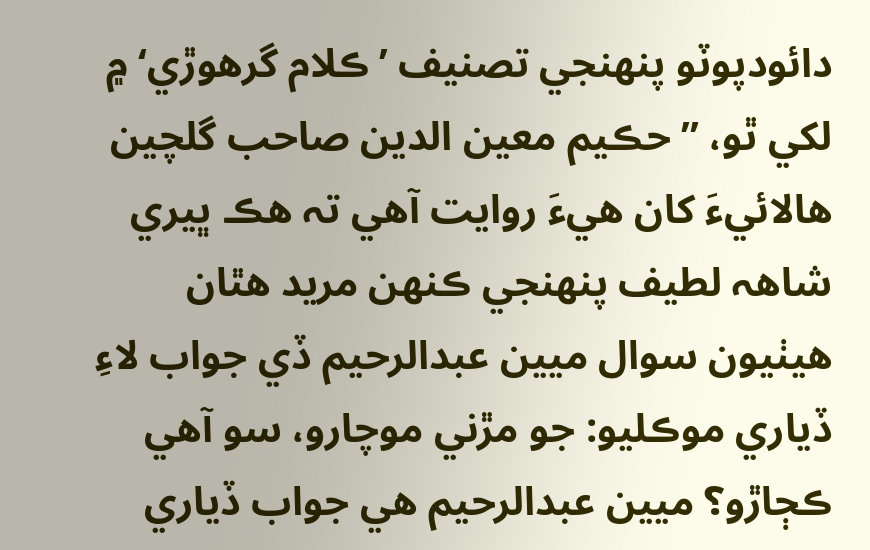دائودپوٽو پنھنجي تصنيف ’ڪلام گرهوڙي‘ ۾ لکي ٿو، ”حڪيم معين الدين صاحب گلچين هالائيءَ کان هيءَ روايت آهي تہ هڪ ڀيري شاھہ لطيف پنھنجي ڪنهن مريد هٿان هيٺيون سوال ميين عبدالرحيم ڏي جواب لاءِ ڏياري موڪليو: جو مڙني موچارو، سو آهي ڪڄاڙو؟ ميين عبدالرحيم هي جواب ڏياري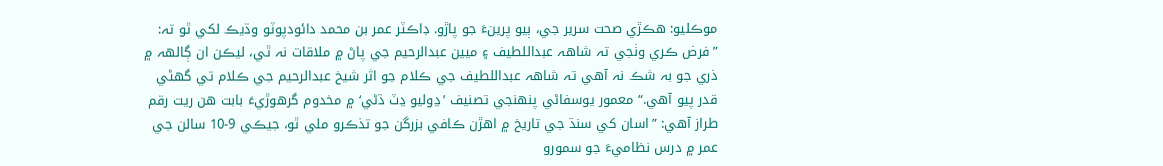موڪليو: هڪڙي صحت سرير جي، ٻيو پرينءَ جو پاڙو. ڊاڪٽر عمر بن محمد دائودپوٽو وڌيڪ لکي ٿو تہ: ”فرض ڪري وٺجي تہ شاھہ عبداللطيف ۽ ميين عبدالرحيم جي پاڻ ۾ ملاقات نہ ٿي، ليڪن ان ڳالھہ ۾ ذري جو بہ شڪ نہ آهي تہ شاھہ عبداللطيف جي ڪلام جو اثر شيخ عبدالرحيم جي ڪلام تي گهڻي قدر پيو آهي.“ معمور يوسفاڻي پنھنجي تصنيف ’ڍوليو ڍٽ ڌڻي‘ ۾ مخدوم گرهوڙيءَ بابت هن ريت رقم طراز آهي: ”اسان کي سنڌ جي تاريخ ۾ اهڙن ڪافي بزرگن جو تذڪرو ملي ٿو، جيڪي 9-10 سالن جي عمر ۾ درس نظاميءَ جو سمورو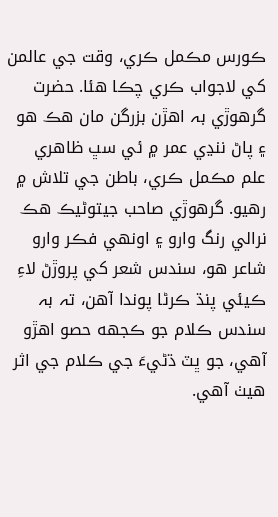ڪورس مڪمل ڪري، وقت جي عالمن کي لاجواب ڪري چڪا هئا. حضرت گرهوڙي بہ اهڙن بزرگن مان هڪ هو ۽ پاڻ ننڍي عمر ۾ ئي سڀ ظاهري علم مڪمل ڪري، باطن جي تلاش ۾ رهيو. گرهوڙي صاحب جيتوڻيڪ هڪ نرالي رنگ وارو ۽ اونهي فڪر وارو شاعر هو، سندس شعر کي پروڙڻ لاءِ ڪيئي پنڌ ڪرڻا پوندا آهن، تہ بہ سندس ڪلام جو ڪجهه حصو اهڙو آهي، جو ڀٽ ڌڻيءَ جي ڪلام جي اثر هيٺ آهي.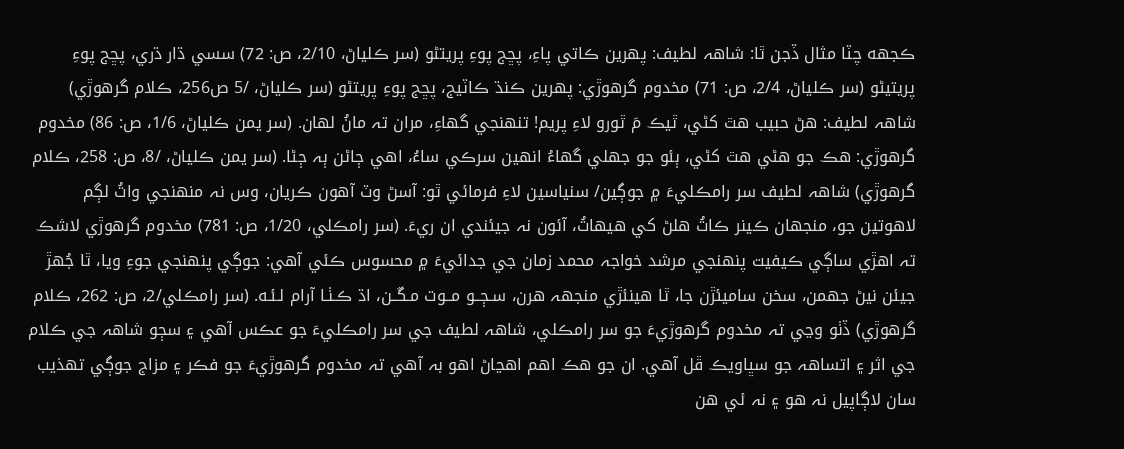ڪجهه چٽا مثال ڏجن ٿا: شاھہ لطيف: پهرين ڪاتي پاءِ، پڇج پوءِ پريتڻو (سر ڪلياڻ، 2/10، ص: 72) سسي ڌار ڌري، پڇج پوءِ پريتيڻو (سر ڪلياڻ، 2/4، ص: 71) مخدوم گرهوڙي: پهرين ڪنڌ ڪاٽيج، پڇج پوءِ پريتڻو (سر ڪلياڻ، /5 ص256، ڪلام گرهوڙي) شاھہ لطيف: هڻ حبيب هٿ کڻي، ٿيڪ مَ ٿورو لاءِ پريم! تنھنجي گهاءِ، مران تہ مانُ لهان. (سر يمن ڪلياڻ، 1/6، ص: 86) مخدوم گرهوڙي: هڪ جو هڻي هٿ کڻي، ٻئو جو جهلي گهاءُ انهين سرڪي ساءُ، اهي ڄاڻن ٻہ ڄڻا. (سر يمن ڪلياڻ، /8، ص: 258، ڪلام گرهوڙي) شاھہ لطيف سر رامڪليءَ ۾ جوڳين/ سنياسين لاءِ فرمائي ٿو: آسڻ وٽ آهون ڪريان، وس نہ منهنجي واتُ لڳم لاهوتين جو، منجهان ڪينر ڪاتُ هلڻ کي هيهاتُ، آئون نہ جيئندي ان ريءَ. (سر رامڪلي، 1/20، ص: 781) مخدوم گرهوڙي لاشڪ تہ اهڙي ساڳي ڪيفيت پنھنجي مرشد خواجہ محمد زمان جي جدائيءَ ۾ محسوس ڪئي آهي: جوڳي پنھنجي جوءِ ويا، ٿا جُھڙ جيئن نيڻ جهمن، سخن ساميئڙن جا، ٿا هينئڙي منجهہ هرن، سـڄــو مــوت مـڱــن، اڌ ڪـٺـا آرام لـئـه. (سر رامڪلي/2، ص: 262، ڪلام گرهوڙي) ڏٺو وڃي تہ مخدوم گرهوڙيءَ جو سر رامڪلي، شاھہ لطيف جي سر رامڪليءَ جو عڪس آهي ۽ سڄو شاھہ جي ڪلام جي اثر ۽ اتساھہ جو سڀاويڪ ڦل آهي. ان جو هڪ اهم اهڃاڻ اهو بہ آهي تہ مخدوم گرهوڙيءَ جو فڪر ۽ مزاج جوڳي تھذيب سان لاڳاپيل نہ هو ۽ نہ ئي هن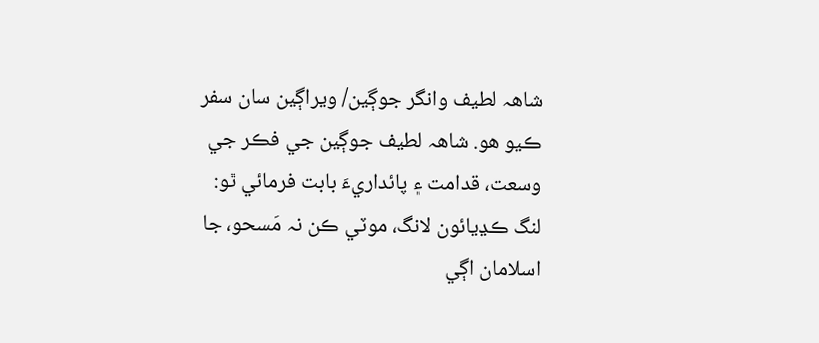شاھہ لطيف وانگر جوڳين/ ويراڳين سان سفر ڪيو هو. شاھہ لطيف جوڳين جي فڪر جي وسعت، قدامت ۽ پائداريءَ بابت فرمائي ٿو: لنگ ڪڍيائون لانگ، موٽي ڪن نہ مَسحو، جا اسلامان اڳي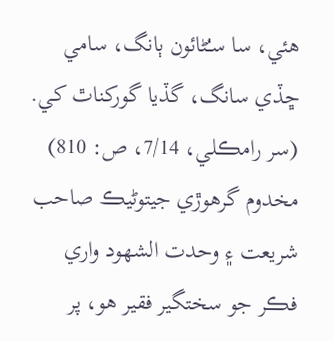هئي، سا سـُڻائون ٻانگ، سامي ڇڏي سانگ، گڏيا گورکناٿ کي. (سر رامڪلي، 7/14، ص: 810) مخدوم گرهوڙي جيتوڻيڪ صاحب شريعت ۽ وحدت الشهود واري فڪر جو سختگير فقير هو، پر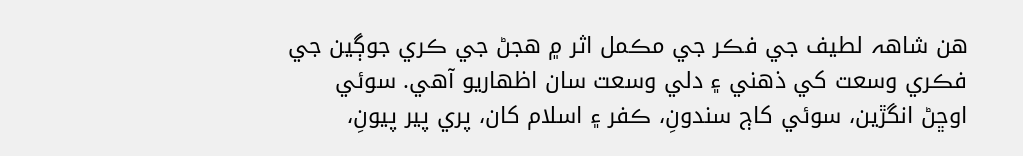هن شاھہ لطيف جي فڪر جي مڪمل اثر ۾ هجڻ جي ڪري جوڳين جي فڪري وسعت کي ذهني ۽ دلي وسعت سان اظهاريو آهي. سوئي اوڇڻ انگڙين، سوئي کاڄ سندونِ، ڪفر ۽ اسلام کان، پري پير پيونِ،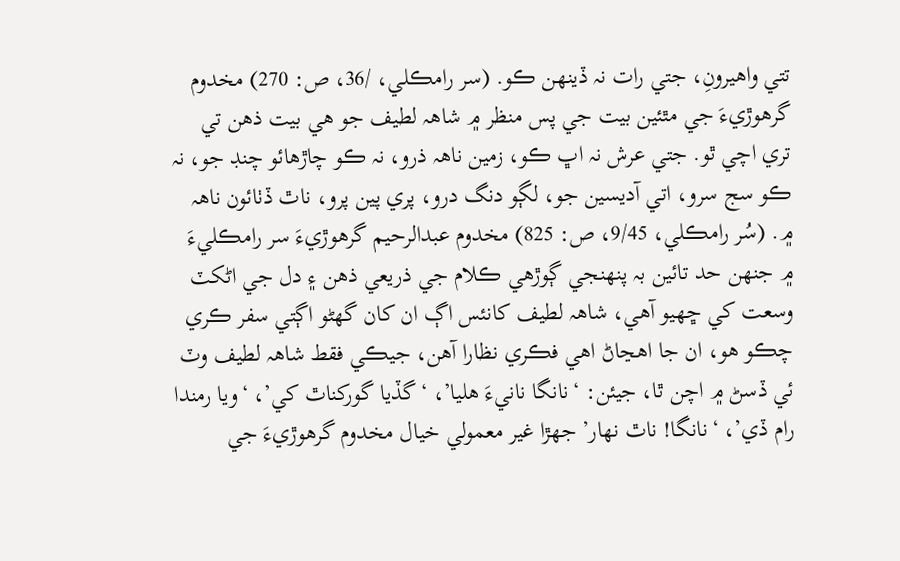تتي واهيرونِ، جتي رات نہ ڏينهن ڪو. (سر رامڪلي، /36، ص: 270) مخدوم گرهوڙيءَ جي مٿئين بيت جي پس منظر ۾ شاھہ لطيف جو هي بيت ذهن تي تري اچي ٿو. جتي عرش نہ اڀ ڪو، زمين ناھہ ذرو، نہ ڪو چاڙهائو چنڊ جو، نہ ڪو سج سرو، اتي آديسين جو، لڳو دنگ درو، پري پين پرو، ناٿ ڏٺائون ناھہ ۾. (سُر رامڪلي، 9/45، ص: 825) مخدوم عبدالرحيم گرهوڙيءَ سر رامڪليءَ ۾ جنهن حد تائين بہ پنھنجي ڳوڙهي ڪلام جي ذريعي ذهن ۽ دل جي اڻکٽ وسعت کي ڇهيو آهي، شاھہ لطيف کانئس اڳ ان کان گهڻو اڳتي سفر ڪري چڪو هو، ان جا اهڃاڻ اهي فڪري نظارا آهن، جيڪي فقط شاھہ لطيف وٽ ئي ڏسڻ ۾ اچن ٿا، جيئن: ‘نانگا نانيءَ هليا’، ‘گڏيا گورکناٿ کي’، ‘ويا رمندا رام ڏي’، ‘نانگا! ناٿ نهار’ جھڙا غير معمولي خيال مخدوم گرهوڙيءَ جي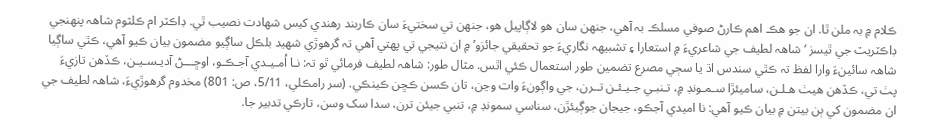ڪلام ۾ بہ ملن ٿا. ان جو هڪ اهم ڪارڻ صوفي مسلڪ بہ آهي، جنهن سان هو لاڳاپيل هو، جنهن تي سختيءَ سان ڪاربند رهندي کيس شهادت نصيب ٿي. ڊاڪٽر ام ڪلثوم شاھہ پنھنجي ڊاڪٽريٽ جي ٿيسز ‘شاھہ لطيف جي شاعريءَ ۾ استعارا ۽ تشبيھہ نگاريءَ جو تحقيقي جائزو’ ۾ ان نتيجي تي پهتي آهي تہ گرهوڙي شھيد بلڪل ساڳيو مضمون بيان ڪيو آهي، ڪٿي ساڳيا شاھہ سائينءَ وارا لفظ تہ ڪٿي سندس اڌ يا سڄي مصرع تضمين طور استعمال ڪئي اٿس. مثال طور: شاھہ لطيف فرمائي ٿو تہ: نـا اُمـيـدي آجـڪـو، اوڇـــڻ آديـسـيـن، ڪڏهن تازيءَ پٺ تي، ڪڏهن هيٺ هـلـن، ساميئڙا سـمـونڊ ۾، تـنبـي جـيـئـن تــرن، جي واڳونءَ وات وڃن، تان ڪسن ڪڇن ڪينڪي. (سر رامڪلي، 5/11، ص: 801) مخدوم گرهوڙيءَ، شاھہ لطيف جي ان مضمون کي ٻن بيتن ۾ بيان ڪيو آهي: نا اميدي آجڪو، جيجان جوڳيئڙن، سناسي سمونڊ ۾، تنبي جيئن ترن، سدا سک وسن، تارڪي تدبير جا.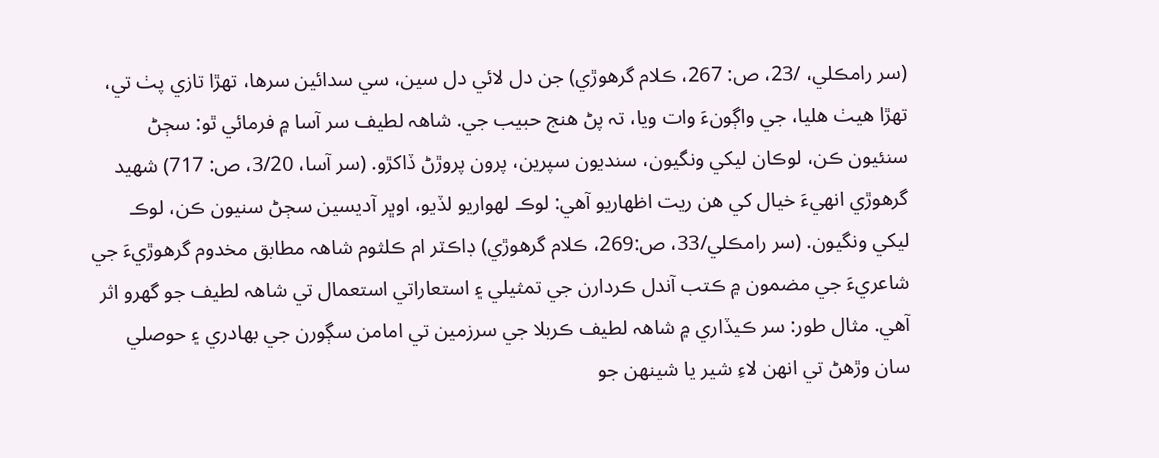(سر رامڪلي، /23، ص: 267، ڪلام گرهوڙي) جن دل لائي دل سين، سي سدائين سرها، تهڙا تازي پٺ تي، تهڙا هيٺ هليا، جي واڳونءَ وات ويا، تہ پڻ هنج حبيب جي. شاھہ لطيف سر آسا ۾ فرمائي ٿو: سڄڻ سنئيون ڪن، لوڪان ليکي ونگيون، سنديون سپرين، پرون پروڙڻ ڏاکڙو. (سر آسا، 3/20، ص: 717) شھيد گرهوڙي انهيءَ خيال کي هن ريت اظهاريو آهي: لوڪ لهواريو لڏيو، اوڀر آديسين سڄڻ سنيون ڪن، لوڪ ليکي ونگيون. (سر رامڪلي/33، ص:269، ڪلام گرهوڙي) ڊاڪٽر ام ڪلثوم شاھہ مطابق مخدوم گرهوڙيءَ جي شاعريءَ جي مضمون ۾ ڪتب آندل ڪردارن جي تمثيلي ۽ استعاراتي استعمال تي شاھہ لطيف جو گهرو اثر آهي. مثال طور: سر ڪيڏاري ۾ شاھہ لطيف ڪربلا جي سرزمين تي امامن سڳورن جي بهادري ۽ حوصلي سان وڙهڻ تي انهن لاءِ شير يا شينهن جو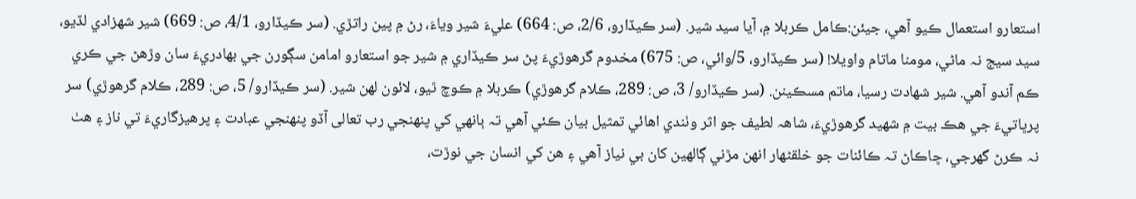استعارو استعمال ڪيو آهي، جيئن:ڪامل ڪربلا ۾، آيا سيد شير. (سر ڪيڏارو، 2/6، ص: 664) عليءَ شير وياءَ، رڻ ۾ پين راتڙي. (سر ڪيڏارو، 4/1، ص: 669) شير شھزادي لڏيو، سيد سيج نہ ماڻي، مومنا ماتام واويلا! (سر ڪيڏارو، 5/وائي، ص: 675) مخدوم گرهوڙيءَ پڻ سر ڪيڏاري ۾ شير جو استعارو امامن سڳورن جي بهادريءَ سان وڙهڻ جي ڪري ڪم آندو آهي. شير شهادت رسيا، ماتم مسڪينن. (سر ڪيڏارو/ 3، ص: 289، ڪلام گرهوڙي) ڪربلا ۾ ڪوچ ٿيو، لائون لھن شير. (سر ڪيڏارو/ 5، ص: 289، ڪلام گرهوڙي) سر پرڀاتيءَ جي هڪ بيت ۾ شھيد گرهوڙيءَ، شاھہ لطيف جو اثر وٺندي اهائي تمثيل بيان ڪئي آهي تہ ٻانهي کي پنھنجي رب تعالى آڏو پنھنجي عبادت ۽ پرهيزگاريءَ تي ناز ۽ هٺ نہ ڪرڻ گهرجي، ڇاڪاڻ تہ ڪائنات جو خلقڻهار انهن مڙني ڳالهين کان بي نياز آهي ۽ هن کي انسان جي نوڙت،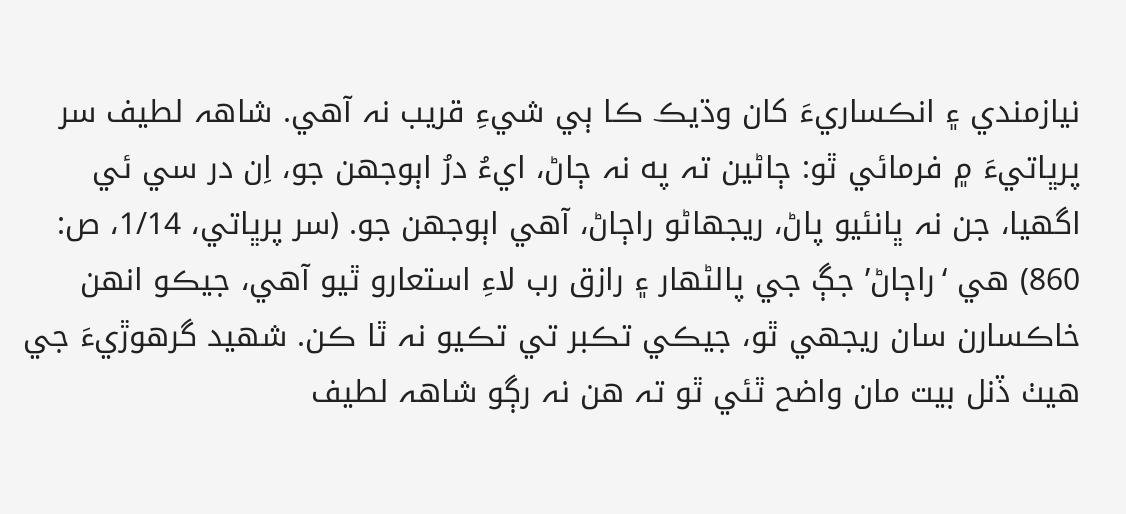نيازمندي ۽ انڪساريءَ کان وڌيڪ ڪا ٻي شيءِ قريب نہ آهي. شاھہ لطيف سر پرڀاتيءَ ۾ فرمائي ٿو: ڄاڻين تہ په نہ ڄاڻ، ايءُ درُ اٻوجهن جو، اِن در سي ئي اگهيا، جن نہ ڀانئيو پاڻ، ريجهاڻو راڄاڻ، آهي اٻوجهن جو. (سر پرڀاتي، 1/14، ص: 860) هي ‘راڄاڻ’ جڳ جي پالڻهار ۽ رازق رب لاءِ استعارو ٿيو آهي، جيڪو انهن خاڪسارن سان ريجهي ٿو، جيڪي تڪبر تي تڪيو نہ ٿا ڪن. شھيد گرهوڙيءَ جي هيٺ ڏنل بيت مان واضح ٿئي ٿو تہ هن نہ رڳو شاھہ لطيف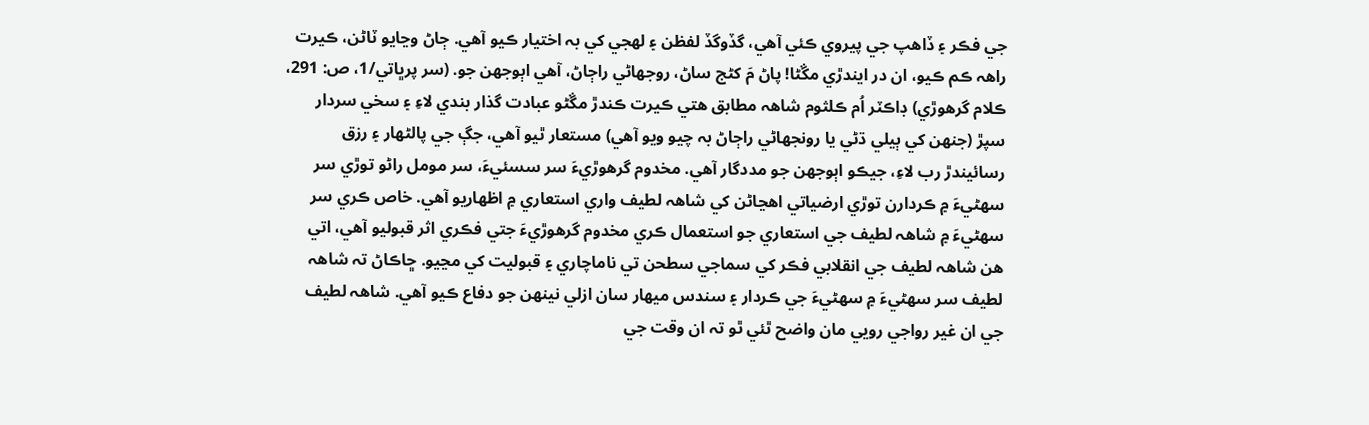جي فڪر ۽ ڏاهپ جي پيروي ڪئي آهي، گڏوگڏ لفظن ۽ لهجي کي بہ اختيار ڪيو آهي. ڄاڻ وڃايو ٽاڻن، ڪيرت راھہ ڪم ڪيو، ان در ايندڙي مڱڻا! پاڻ مَ کڻج ساڻ، روجهاڻي راڄاڻ، آهي اٻوجهن جو. (سر پرڀاتي/1، ص: 291، ڪلام گرهوڙي) ڊاڪٽر اُم ڪلثوم شاھہ مطابق هتي ڪيرت ڪندڙ مڱڻو عبادت گذار بندي لاءِ ۽ سخي سردار سپڙ (جنهن کي ٻيلي ڌڻي يا رونجهاڻي راڄاڻ بہ چيو ويو آهي) مستعار ٿيو آهي، جڳ جي پالڻهار ۽ رزق رسائيندڙ رب لاءِ، جيڪو اٻوجهن جو مددگار آهي. مخدوم گرهوڙيءَ سر سسئيءَ، سر مومل راڻو توڙي سر سهڻيءَ ۾ ڪردارن توڙي ارضياتي اهڃاڻن کي شاھہ لطيف واري استعاري ۾ اظهاريو آهي. خاص ڪري سر سهڻيءَ ۾ شاھہ لطيف جي استعاري جو استعمال ڪري مخدوم گرهوڙيءَ جتي فڪري اثر قبوليو آهي، اتي هن شاھہ لطيف جي انقلابي فڪر کي سماجي سطحن تي ناماچاري ۽ قبوليت کي مڃيو. ڇاڪاڻ تہ شاھہ لطيف سر سهڻيءَ ۾ سهڻيءَ جي ڪردار ۽ سندس ميهار سان ازلي نينھن جو دفاع ڪيو آهي. شاھہ لطيف جي ان غير رواجي رويي مان واضح ٿئي ٿو تہ ان وقت جي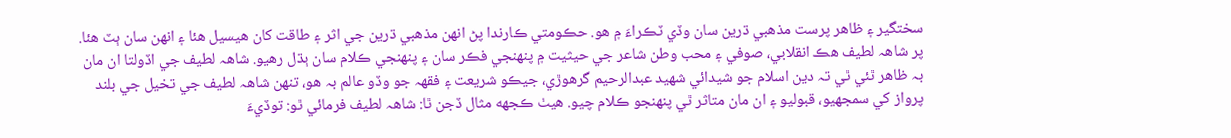سختگير ۽ ظاهر پرست مذهبي ڌرين سان وڏي ٽڪراءَ ۾ هو. حڪومتي ڪارندا پڻ انهن مذهبي ڌرين جي اثر ۽ طاقت کان هيسيل هئا ۽ انهن سان ٻٽ هئا. پر شاھہ لطيف هڪ انقلابي، صوفي ۽ محب وطن شاعر جي حيثيت ۾ پنھنجي فڪر سان ۽ پنھنجي ڪلام سان ٻڌل رهيو. شاھہ لطيف جي اڏولتا ان مان بہ ظاهر ٿئي ٿي تہ دين اسلام جو شيدائي شھيد عبدالرحيم گرهوڙي، جيڪو شريعت ۽ فقھہ جو وڏو عالم بہ هو، تنهن شاھہ لطيف جي تخيل جي بلند پرواز کي سمجهيو، قبوليو ۽ ان مان متاثر ٿي پنهنجو ڪلام چيو. هيٺ ڪجهه مثال ڏجن ٿا: شاھہ لطيف فرمائي ٿو: توڏيءَ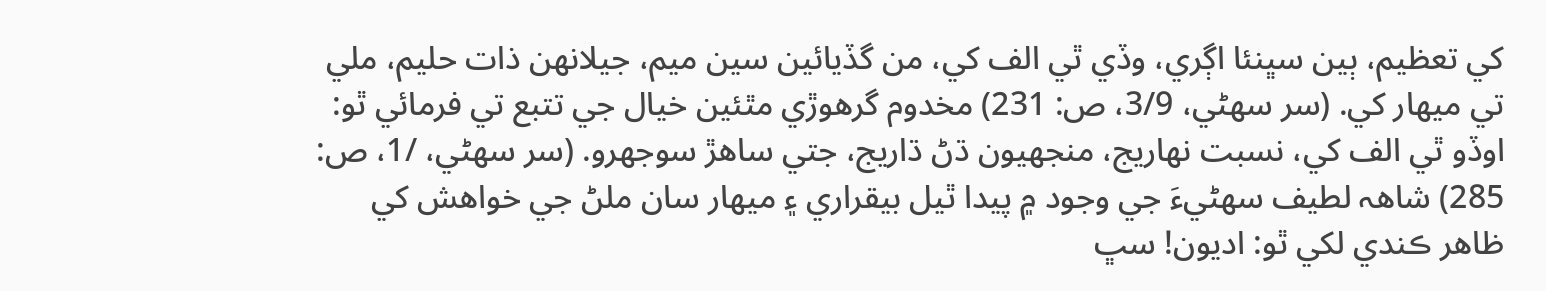کي تعظيم، ٻين سڀنئا اڳري، وڏي ٿي الف کي، من گڏيائين سين ميم، جيلانهن ذات حليم، ملي تي ميهار کي. (سر سهڻي، 3/9، ص: 231) مخدوم گرهوڙي مٿئين خيال جي تتبع تي فرمائي ٿو: اوڏو ٿي الف کي، نسبت نهاريج، منجهيون ڌڻ ڌاريج، جتي ساهڙ سوجهرو. (سر سهڻي، /1، ص: 285) شاھہ لطيف سهڻيءَ جي وجود ۾ پيدا ٿيل بيقراري ۽ ميهار سان ملڻ جي خواهش کي ظاهر ڪندي لکي ٿو: اديون! سڀ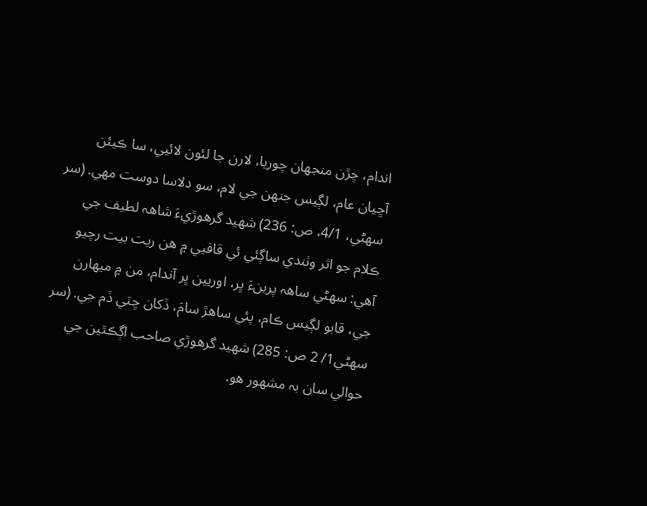اندام، چڙن منجهان چوريا، لارن جا لئون لائيي، سا ڪيئن آڇيان عام، لڳيس جنهن جي لام، سو دلاسا دوست مھي. (سر سهڻي، 4/1، ص: 236) شھيد گرهوڙيءَ شاھہ لطيف جي ڪلام جو اثر وٺندي ساڳئي ئي قافيي ۾ هن ريت بيت رچيو آهي: سھڻي ساھہ پرينءَ ڀر، اوريين ڀر آندام، من ۾ ميهارن جي، قابو لڳيس ڪام، پئي ساهڙ سامَ، ڏکان ڇٽي ڏم جي. (سر سھڻي1/ 2 ص: 285) شھيد گرهوڙي صاحب اڳڪٿين جي حوالي سان بہ مشھور هو.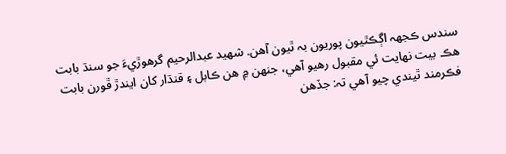سندس ڪجهہ اڳڪٿيون پوريون بہ ٿيون آهن. شھيد عبدالرحيم گرهوڙيءَ جو سنڌ بابت هڪ بيت نهايت ئي مقبول رهيو آهي، جنهن ۾ هن ڪابل ۽ قنڌار کان ايندڙ ڦورن بابت فڪرمند ٿيندي چيو آهي تہ: جڏهن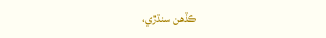ڪڏهن سنڌڙي،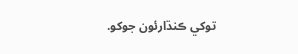توکي ڪنڌارئون جوکو.